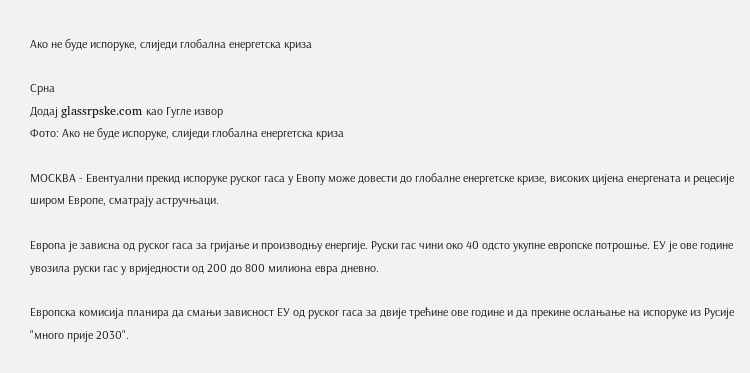Ако не буде испоруке, слиједи глобална енергетска криза

Срна
Додај glassrpske.com као Гугле извор
Фото: Ако не буде испоруке, слиједи глобална енергетска криза

МОСКВА - Евентуални прекид испоруке руског гаса у Евопу може довести до глобалне енергетске кризе, високих цијена енергената и рецесије широм Европе, сматрају астручњаци.

Европа је зависна од руског гаса за гријање и производњу енергије. Руски гас чини око 40 одсто укупне европске потрошње. ЕУ је ове године увозила руски гас у вриједности од 200 до 800 милиона евра дневно.

Европска комисија планира да смањи зависност ЕУ од руског гаса за двије трећине ове године и да прекине ослањање на испоруке из Русије "много прије 2030".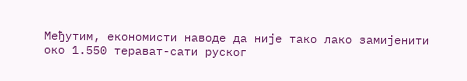Међутим, економисти наводе да није тако лако замијенити око 1.550 терават-сати руског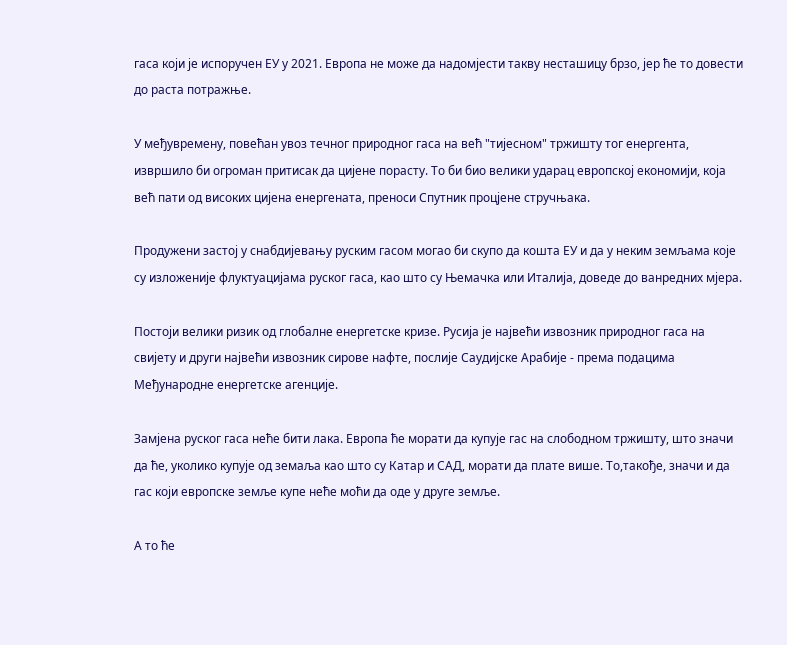гаса који је испоручен ЕУ у 2021. Европа не може да надомјести такву несташицу брзо, јер ће то довести до раста потражње.

У међувремену, повећан увоз течног природног гаса на већ "тијесном" тржишту тог енергента, извршило би огроман притисак да цијене порасту. То би био велики ударац европској економији, која већ пати од високих цијена енергената, преноси Спутник процјене стручњака.

Продужени застој у снабдијевању руским гасом могао би скупо да кошта ЕУ и да у неким земљама које су изложеније флуктуацијама руског гаса, као што су Њемачка или Италија, доведе до ванредних мјера.

Постоји велики ризик од глобалне енергетске кризе. Русија је највећи извозник природног гаса на свијету и други највећи извозник сирове нафте, послије Саудијске Арабије - према подацима Међународне енергетске агенције.

Замјена руског гаса неће бити лака. Европа ће морати да купује гас на слободном тржишту, што значи да ће, уколико купује од земаља као што су Катар и САД, морати да плате више. То,такође, значи и да гас који европске земље купе неће моћи да оде у друге земље.

А то ће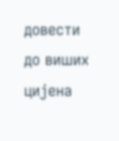довести до виших цијена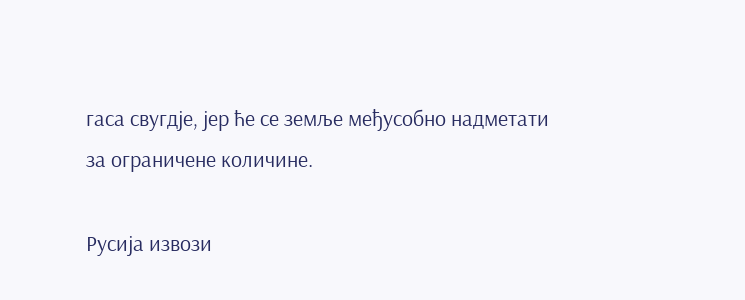гаса свугдје, јер ће се земље међусобно надметати за ограничене количине.

Русија извози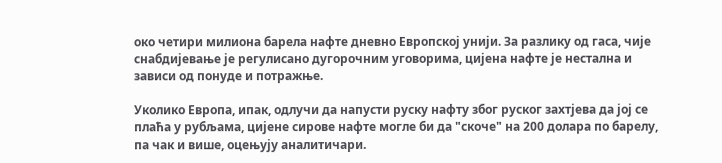око четири милиона барела нафте дневно Европској унији. За разлику од гаса, чије снабдијевање је регулисано дугорочним уговорима, цијена нафте је нестална и зависи од понуде и потражње.

Уколико Европа, ипак, одлучи да напусти руску нафту због руског захтјева да јој се плаћа у рубљама, цијене сирове нафте могле би да "скоче" на 200 долара по барелу, па чак и више, оцењују аналитичари.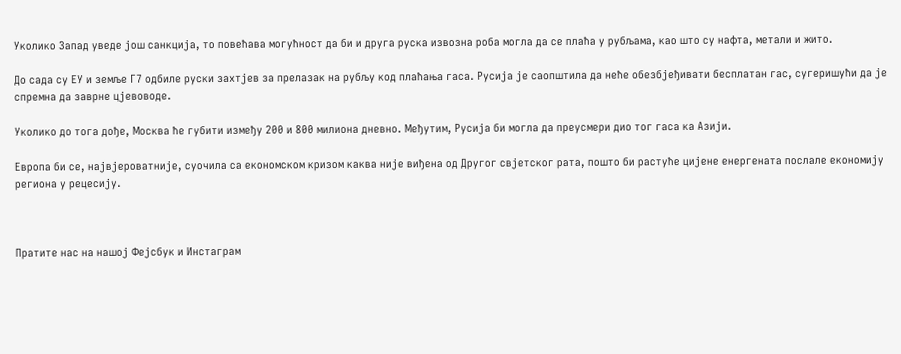Уколико Запад уведе још санкција, то повећава могућност да би и друга руска извозна роба могла да се плаћа у рубљама, као што су нафта, метали и жито.

До сада су ЕУ и земље Г7 одбиле руски захтјев за прелазак на рубљу код плаћања гаса. Русија је саопштила да неће обезбјеђивати бесплатан гас, сугеришући да је спремна да заврне цјевоводе.

Уколико до тога дође, Москва ће губити између 200 и 800 милиона дневно. Међутим, Русија би могла да преусмери дио тог гаса ка Азији.

Европа би се, највјероватније, суочила са економском кризом каква није виђена од Другог свјетског рата, пошто би растуће цијене енергената послале економију региона у рецесију.



Пратите нас на нашој Фејсбук и Инстаграм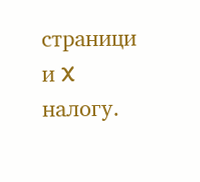страници и X налогу.